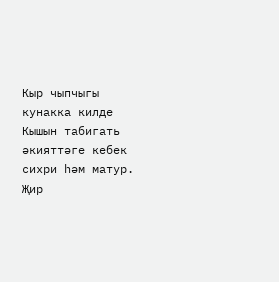Кыр чыпчыгы кунакка килде
Кышын табигать әкияттәге кебек сихри һәм матур. Җир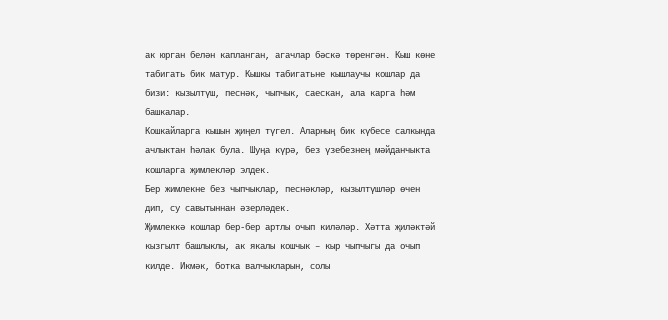ак юрган белән капланган, агачлар бәскә төренгән. Кыш көне табигать бик матур. Кышкы табигатьне кышлаучы кошлар да бизи: кызылтүш, песнәк, чыпчык, саескан, ала карга һәм башкалар.
Кошкайларга кышын җиңел түгел. Аларның бик күбесе салкында ачлыктан һәлак була. Шуңа күрә, без үзебезнең мәйданчыкта кошларга җимлекләр элдек.
Бер жимлекне без чыпчыклар, песнәкләр, кызылтүшләр өчен дип, су савытыннан әзерләдек.
Җимлеккә кошлар бер-бер артлы очып киләләр. Хәтта җиләктәй кызгылт башлыклы, ак якалы кошчык – кыр чыпчыгы да очып килде. Икмәк, ботка валчыкларын, солы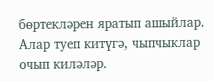бөртекләрен яратып ашыйлар.
Алар туеп китүгә, чыпчыклар очып киләләр.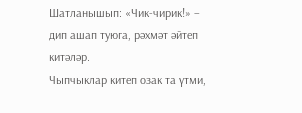Шатланышып: «Чик-чирик!» – дип ашап туюга, рәхмәт әйтеп китәләр.
Чыпчыклар китеп озак та үтми,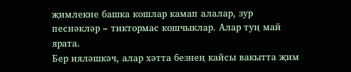җимлекне башка кошлар камап алалар, зур песнәкләр – тиктормас кошчыклар. Алар туң май ярата.
Бер ияләшкәч, алар хәтта безнең кайсы вакытта җим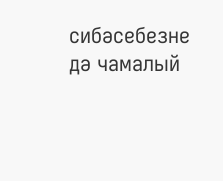сибәсебезне дә чамалый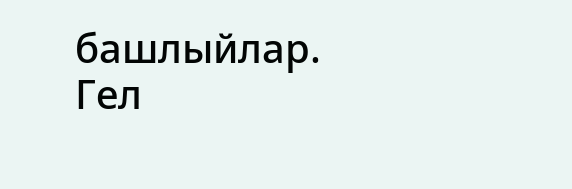башлыйлар. Гел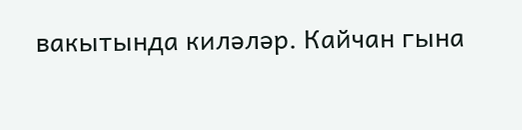вакытында киләләр. Кайчан гына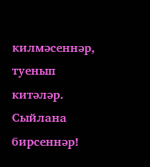килмәсеннәр, туенып китәләр. Сыйлана бирсеннәр!